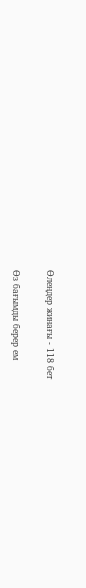Өлеңдер жинағы - 118 бет

Өз бағымды берер ем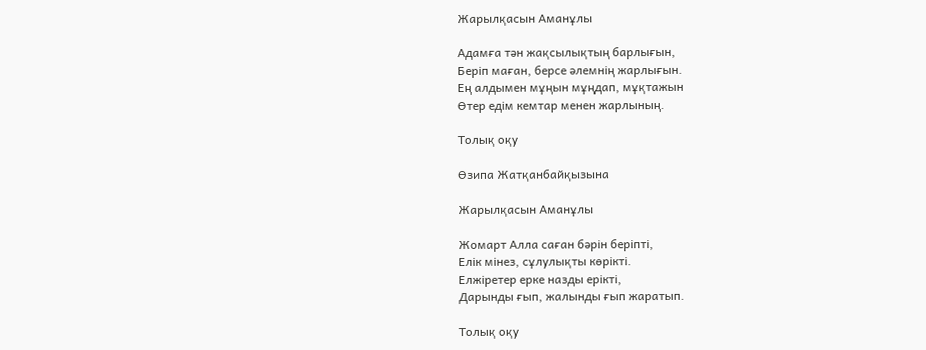Жарылқасын Аманұлы

Адамға тән жақсылықтың барлығын,
Беріп маған, берсе әлемнің жарлығын.
Ең алдымен мұңын мұңдап, мұқтажын
Өтер едім кемтар менен жарлының.

Толық оқу

Өзипа Жатқанбайқызына

Жарылқасын Аманұлы

Жомарт Алла саған бәрін беріпті,
Елік мінез, сұлулықты көрікті.
Елжіретер ерке назды ерікті,
Дарынды ғып, жалынды ғып жаратып.

Толық оқу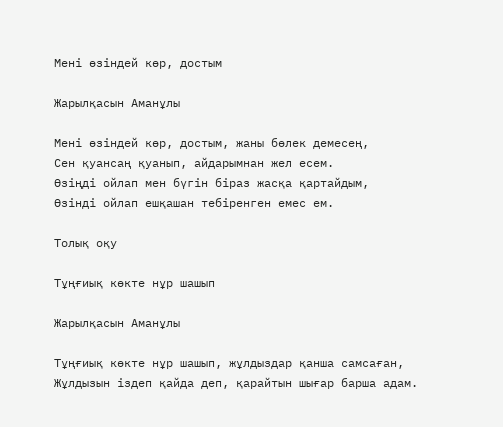Мені өзіндей көр, достым

Жарылқасын Аманұлы

Мені өзіндей көр, достым, жаны бөлек демесең,
Сен қуансаң қуанып, айдарымнан жел есем.
Өзіңді ойлап мен бүгін біраз жасқа қартайдым,
Өзінді ойлап ешқашан тебіренген емес ем.

Толық оқу

Тұңғиық көкте нұр шашып

Жарылқасын Аманұлы

Тұңғиық көкте нұр шашып, жұлдыздар қанша самсаған,
Жұлдызын іздеп қайда деп, қарайтын шығар барша адам.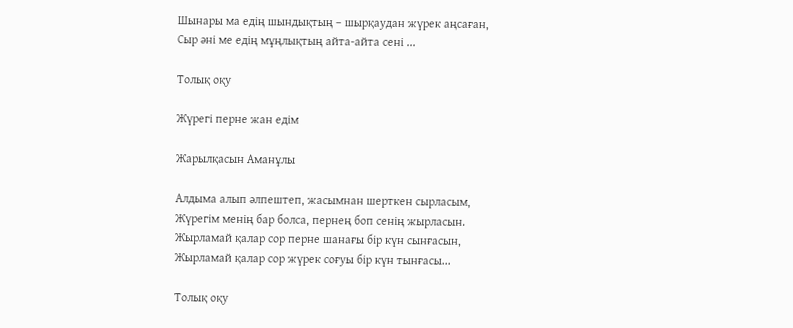Шынары ма едің шындықтың – шырқаудан жүрек аңсаған,
Сыр әні ме едің мұңлықтың айта-айта сені ...

Толық оқу

Жүрегі перне жан едім

Жарылқасын Аманұлы

Алдыма алып әлпештеп, жасымнан шерткен сырласым,
Жүрегім менің бар болса, пернең боп сенің жырласын.
Жырламай қалар сор перне шанағы бір күн сынғасын,
Жырламай қалар сор жүрек соғуы бір күн тынғасы...

Толық оқу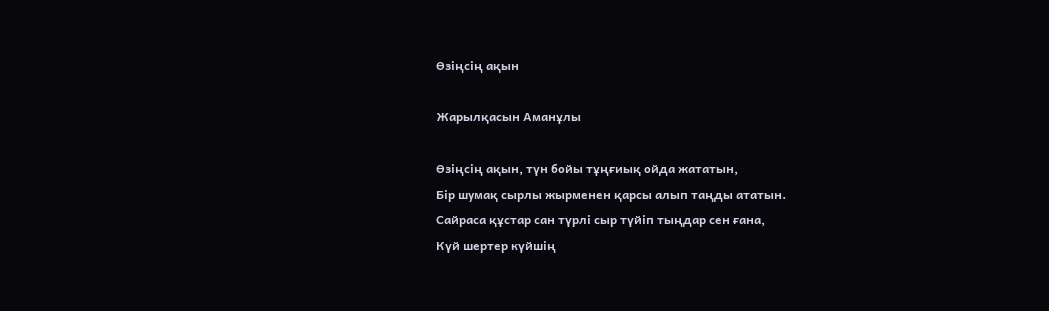Өзіңсің ақын

Жарылқасын Аманұлы

Өзіңсің ақын, түн бойы тұңғиық ойда жататын,
Бір шумақ сырлы жырменен қарсы алып таңды ататын.
Сайраса құстар сан түрлі сыр түйіп тыңдар сен ғана,
Күй шертер күйшің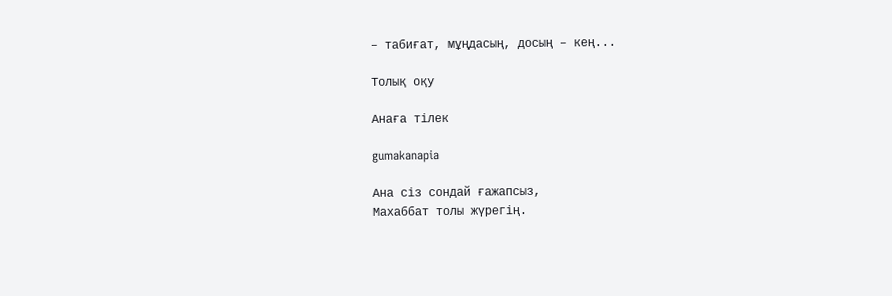– табиғат, мұңдасың, досың – кең...

Толық оқу

Анаға тілек

gumakanapia

Ана сіз сондай ғажапсыз,
Махаббат толы жүрегің.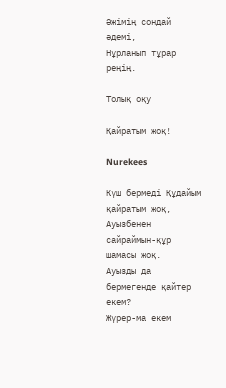Әжімің сондай әдемі,
Нұрланып тұрар реңің.

Толық оқу

Қайратым жоқ!

Nurekees

Күш бермеді Құдайым қайратым жоқ,
Ауызбенен сайраймын-құр шамасы жоқ.
Ауызды да бермегенде қайтер екем?
Жүрер-ма екем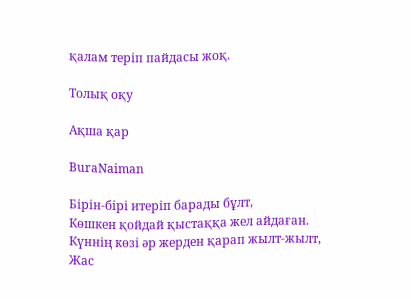қалам теріп пайдасы жоқ.

Толық оқу

Ақша қар

BuraNaiman

Бірін-бірі итеріп барады бұлт,
Көшкен қойдай қыстаққа жел айдаған.
Күннің көзі әр жерден қарап жылт-жылт,
Жас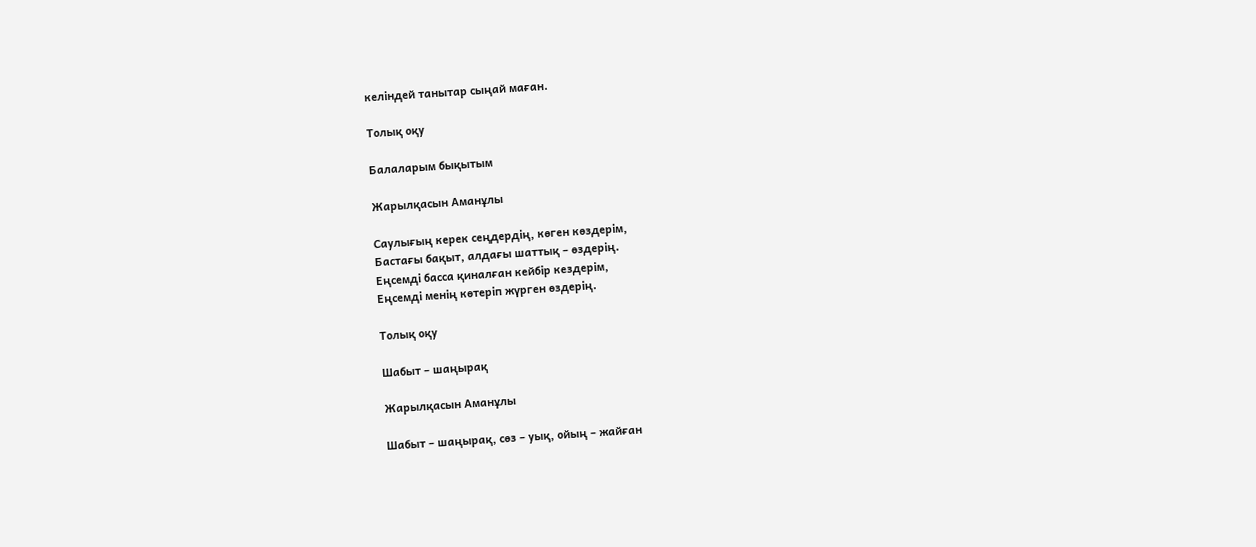келіндей танытар сыңай маған.

Толық оқу

Балаларым бықытым

Жарылқасын Аманұлы

Саулығың керек сеңдердің, көген көздерім,
Бастағы бақыт, алдағы шаттық – өздерің.
Еңсемді басса қиналған кейбір кездерім,
Еңсемді менің көтеріп жүрген өздерің.

Толық оқу

Шабыт – шаңырақ

Жарылқасын Аманұлы

Шабыт – шаңырақ, сөз – уық, ойың – жайған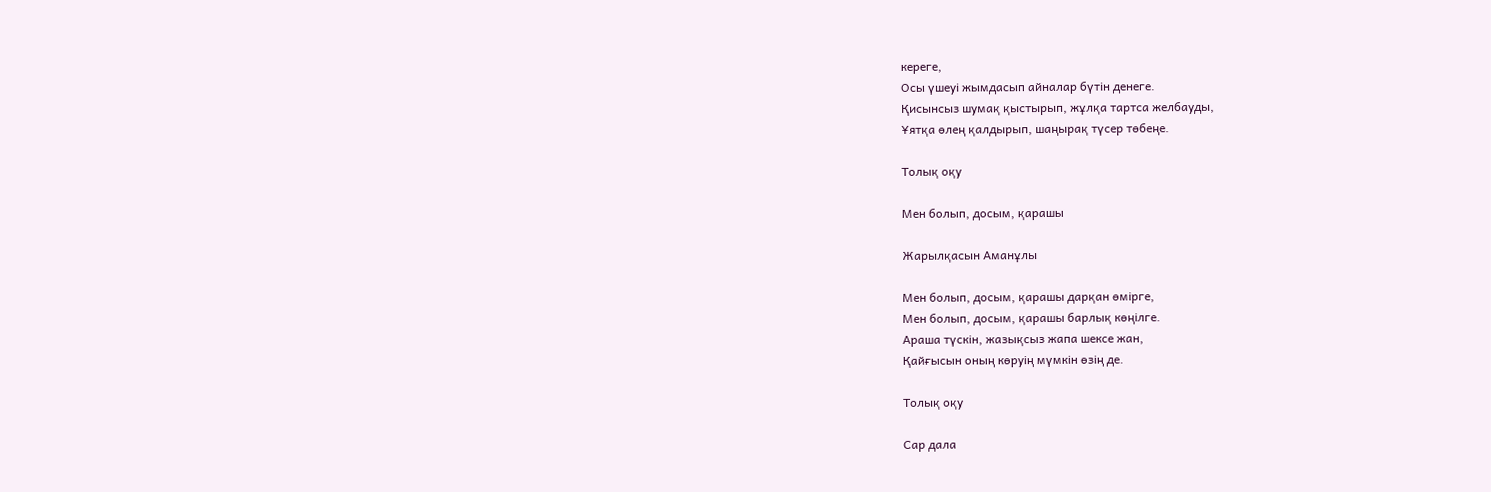кереге,
Осы үшеуі жымдасып айналар бүтін денеге.
Қисынсыз шумақ қыстырып, жұлқа тартса желбауды,
Ұятқа өлең қалдырып, шаңырақ түсер төбеңе.

Толық оқу

Мен болып, досым, қарашы

Жарылқасын Аманұлы

Мен болып, досым, қарашы дарқан өмірге,
Мен болып, досым, қарашы барлық көңілге.
Араша түскін, жазықсыз жапа шексе жан,
Қайғысын оның көруің мүмкін өзің де.

Толық оқу

Сар дала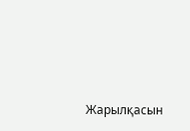Жарылқасын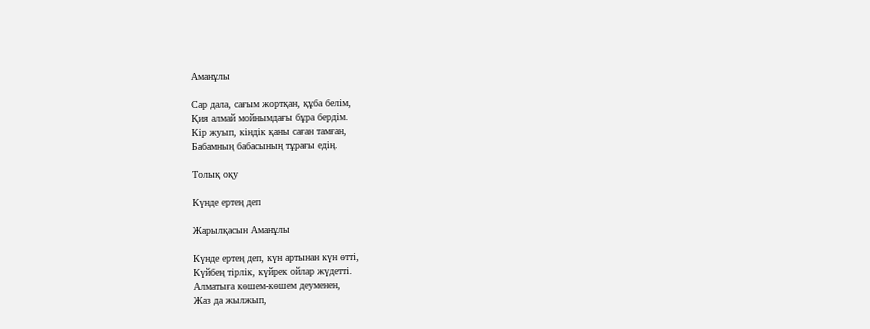Аманұлы

Сар дала, сағым жортқан, құба белім,
Қия алмай мойнымдағы бұра бердім.
Кір жуып, кіндік қаны саған тамған,
Бабамның бабасының тұрағы едің.

Толық оқу

Күнде ертең деп

Жарылқасын Аманұлы

Күнде ертең деп, күн артынан күн өтті,
Күйбең тірлік, күйрек ойлар жүдетті.
Алматыға көшем-көшем деуменен,
Жаз да жылжып,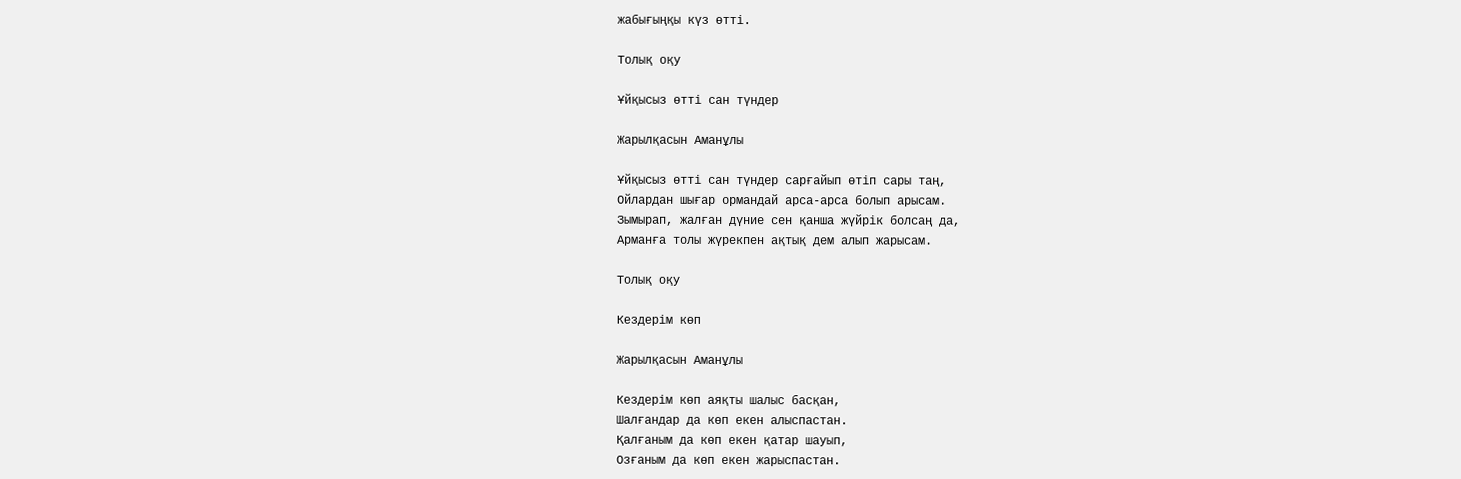жабығыңқы күз өтті.

Толық оқу

Ұйқысыз өтті сан түндер

Жарылқасын Аманұлы

Ұйқысыз өтті сан түндер сарғайып өтіп сары таң,
Ойлардан шығар ормандай арса-арса болып арысам.
Зымырап, жалған дүние сен қанша жүйрік болсаң да,
Арманға толы жүрекпен ақтық дем алып жарысам.

Толық оқу

Кездерім көп

Жарылқасын Аманұлы

Кездерім көп аяқты шалыс басқан,
Шалғандар да көп екен алыспастан.
Қалғаным да көп екен қатар шауып,
Озғаным да көп екен жарыспастан.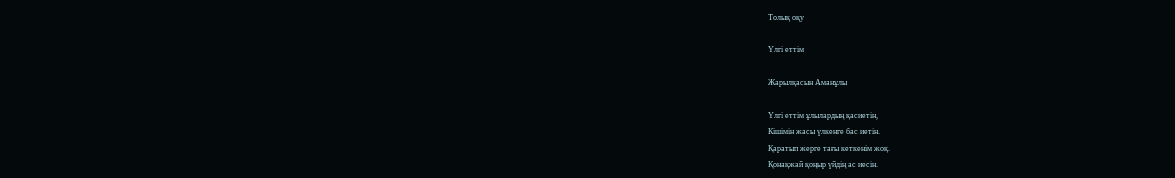Толық оқу

Үлгі еттім

Жарылқасын Аманұлы

Үлгі еттім ұлылардың қасиетін,
Кішімін жасы үлкенге бас иетін.
Қаратып жерге тағы кеткенім жоқ.
Қонақжай қоңыр үйдің ас иесін.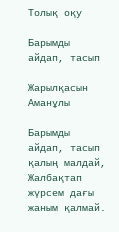Толық оқу

Барымды айдап, тасып

Жарылқасын Аманұлы

Барымды айдап, тасып қалың малдай,
Жалбақтап жүрсем дағы жаным қалмай.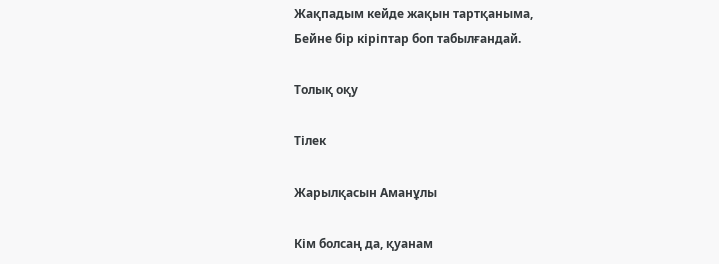Жақпадым кейде жақын тартқаныма,
Бейне бір кіріптар боп табылғандай.

Толық оқу

Тілек

Жарылқасын Аманұлы

Кім болсаң да, қуанам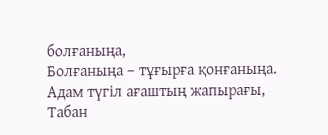болғаныңа,
Болғаныңа – тұғырға қонғаныңа.
Адам түгіл ағаштың жапырағы,
Табан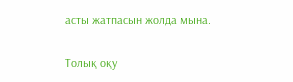асты жатпасын жолда мына.

Толық оқу